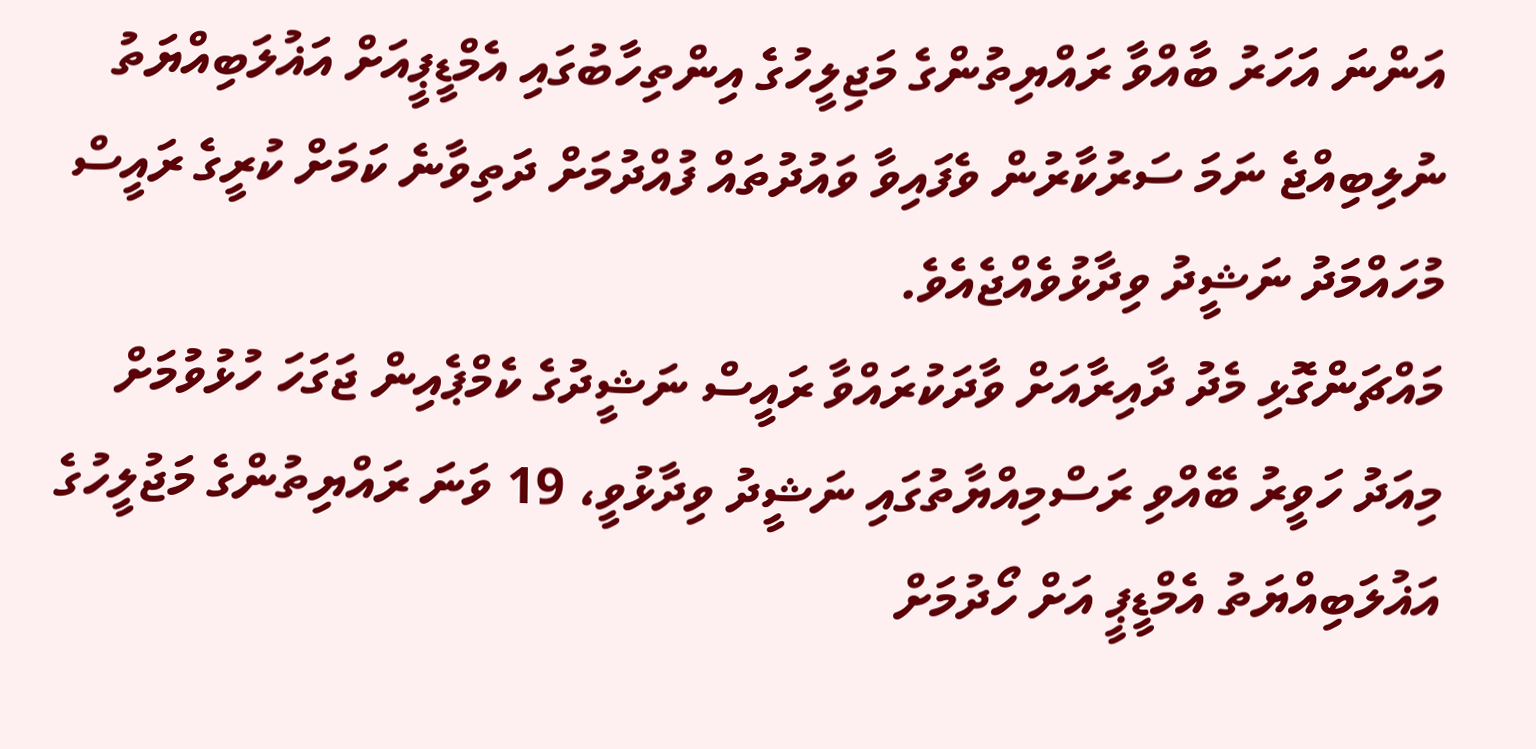އަންނަ އަހަރު ބާއްވާ ރައްޔިތުންގެ މަޖިލީހުގެ އިންތިހާބުގައި އެމްޑީޕީއަށް އަޣުލަބިއްޔަތު ނުލިބިއްޖެ ނަމަ ސަރުކާރުން ވެފައިވާ ވައުދުތައް ފުއްދުމަށް ދަތިވާނެ ކަމަށް ކުރީގެ ރައީސް މުހައްމަދު ނަޝީދު ވިދާޅުވެއްޖެއެވެ.
މައްޗަންގޮޅި މެދު ދާއިރާއަށް ވާދަކުރައްވާ ރައީސް ނަޝީދުގެ ކެމްޕެއިން ޖަގަހަ ހުޅުވުމަށް މިއަދު ހަވީރު ބޭއްވި ރަސްމިއްޔާތުގައި ނަޝީދު ވިދާޅުވީ، 19 ވަނަ ރައްޔިތުންގެ މަޖުލީހުގެ އަޣުލަބިއްޔަތު އެމްޑީޕީ އަށް ހޯދުމަށް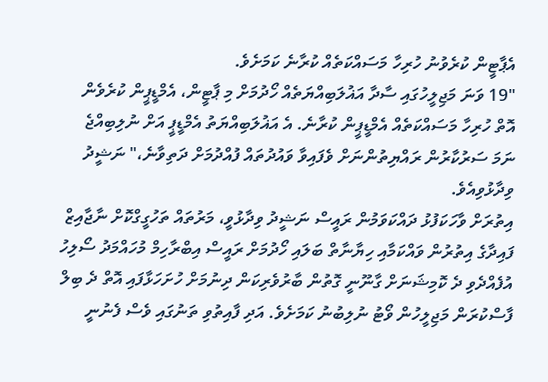އެޕާޓީން ކުރެވުނު ހުރިހާ މަސައްކަތެއް ކުރާނެ ކަމަށެވެ.
"19 ވަނަ މަޖިލީހުގައި ސާދާ އަޣުލަބިއްޔަތެއް ހޯދުމަށް މި ޕާޓީން، އެމްޑީޕީން ކުރެވެން އޮތް ހުރިހާ މަސައްކަތެއް އެމްޑީޕީން ކުރާނެ. އެ އަޣުލަބިއްޔަތު އެމްޑީޕީ އަށް ނުލިބިއްޖެ ނަމަ ސަރުކާރުން ރައްޔިތުންނަށް ވެފައިވާ ވައުދުތައް ފުއްދުމަށް ދަތިވާނެ،" ނަޝީދު ވިދާޅުވިއެވެ.
އިތުރަށް ވާހަކަފުޅު ދައްކަވަމުން ރައީސް ނަޝީދު ވިދާޅުވީ، މަރުތައް ތަހުގީގްކޮށް ނާޖާއިޒް ފައިދާގެ އިތުރުން ވައްކަމާއި ހިޔާނާތް ބަލައި ހޯދުމަށް ރައީސް އިބްރާހިމް މުހައްމަދު ސޯލިހު އުފެއްދެވި ދެ ކޮމިޝަނަށް ގާނޫނީ ގޮތުން ބާރުވެރިކަން ދިނުމަށް ހުށަހަޅާފައި އޮތް ދެ ބިލް ފާސްކުރަން މަޖިލީހުން ވޯޓު ނުލިބުނު ކަމަށެވެ. އަދި ފާއިތުވި ތަނުގައި ވެސް ފެނުނީ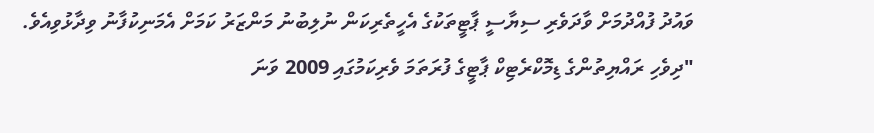ވައުދު ފުއްދުމަށް ވާދަވެރި ސިޔާސީ ޕާޓީތަކުގެ އެހީތެރިކަން ނުލިބުނު މަންޒަރު ކަމަށް އެމަނިކުފާނު ވިދާޅުވިއެވެ.
"ދިވެހި ރައްޔިތުންގެ ޑިމޮކްރެޓިކް ޕާޓީގެ ފުރަތަމަ ވެރިކަމުގައި 2009 ވަނަ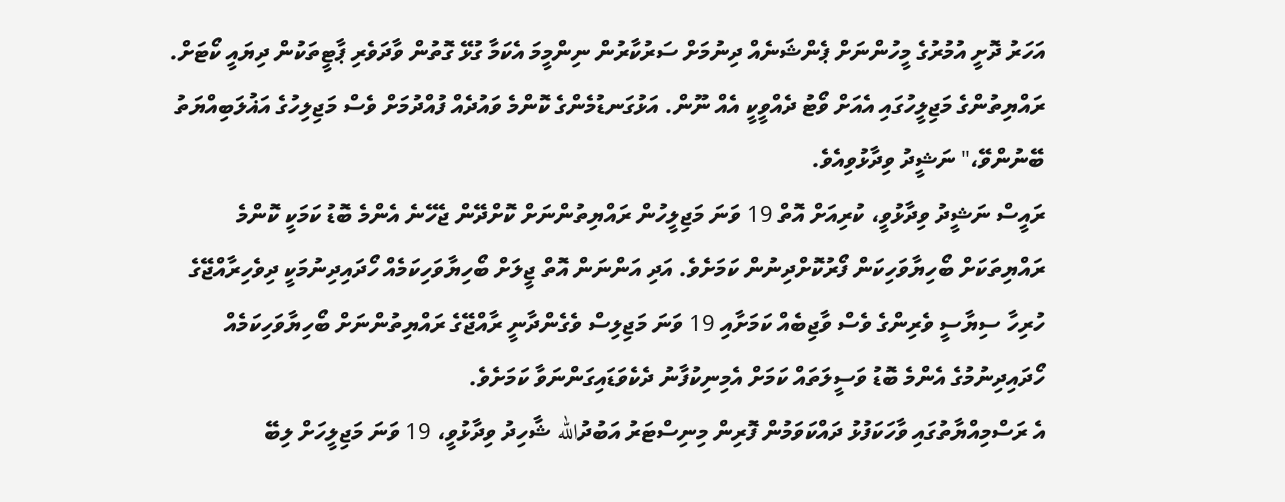އަހަރު ދޮށީ އުމުރުގެ މީހުންނަށް ޕެންޝަނެއް ދިނުމަށް ސަރުކާރުން ނިންމީމަ އެކަމާ ގުޅޭ ގޮތުން ވާދަވެރި ޕާޓީތަކުން ދިޔައީ ކޯޓަށް. ރައްޔިތުންގެ މަޖިލީހުގައި އެއަށް ވޯޓު ދެއްވީކީ އެއް ނޫން. އަޅުގަނޑުމެންގެ ކޮންމެ ވައުދެއް ފުއްދުމަށް ވެސް މަޖިލިހުގެ އަޣުލަބިއްޔަތު ބޭނުންވޭ،" ނަޝީދު ވިދާޅުވިއެވެ.
ރައީސް ނަޝީދު ވިދާޅުވީ، ކުރިއަށް އޮތް 19 ވަނަ މަޖިލީހުން ރައްޔިތުންނަށް ކޮށްދޭން ޖެހޭނެ އެންމެ ބޮޑު ކަމަކީ ކޮންމެ ރައްޔިތަކަށް ބޯހިޔާވަހިކަން ފޯރުކޮށްދިނުން ކަމަށެވެ. އަދި އަންނަން އޮތް ޖީލަށް ބޯހިޔާވަހިކަމެއް ހޯދައިދިނުމަކީ ދިވެހިރާއްޖޭގެ ހުރިހާ ސިޔާސީ ވެރިންގެ ވެސް ވާޖިބެއް ކަމަށާއި 19 ވަނަ މަޖިލިސް ވެގެންދާނީ ރާއްޖޭގެ ރައްޔިތުންނަށް ބޯހިޔާވަހިކަމެއް ހޯދައިދިނުމުގެ އެންމެ ބޮޑު ވަސީލަތައް ކަމަށް އެމިނިކުފާނު ދެކެވަޑައިގަންނަވާ ކަމަށެވެ.
އެ ރަސްމިއްޔާތުގައި ވާހަކަފުޅު ދައްކަވަމުން ފޮރިން މިނިސްޓަރު އަބުދުالله ޝާހިދު ވިދާޅުވީ، 19 ވަނަ މަޖިލީހަށް ލިބޭ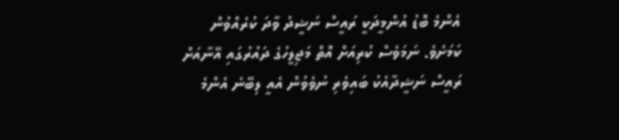އެންމެ ބޮޑު އުންމީދަކީ ރައީސް ނަޝީދު ވާދަ ކުރެއްވުން ކަމަށެވެ. ނަމަވެސް ކުރިއަށް އޮތް މަޖިލީހުގެ ދައުރުގައި އޭނާއަށް ރައީސް ނަޝީދާއެކު ބައިވެރި ނުވެވުން އެއީ ލިބޭނެ އެންމެ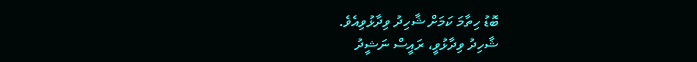ބޮޑު ހިތާމަ ކަމަށް ޝާހިދު ވިދާޅުވިއެވެ.
ޝާހިދު ވިދާޅުވީ، ރައީސް ނަޝީދު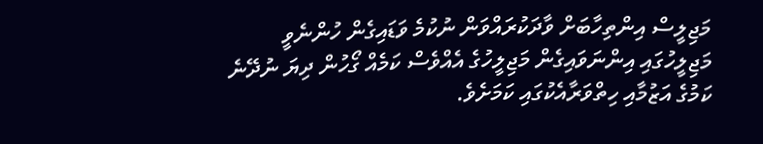މަޖިލީސް އިންތިހާބަށް ވާދަކުރައްވަން ނުކުމެ ވަޑައިގެން ހުންނެވީ މަޖިލީހުގައި އިންނަވައިގެން މަޖިލީހުގެ އެއްވެސް ކަމެއް ގޯހުން ދިޔަ ނުދޭނެ ކަމުގެ އަޒުމާއި ހިތްވަރާއެކުގައި ކަމަށެވެ.